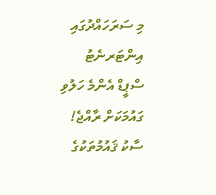މި ސަރަހައްދުގައި އިންޓަރނެޓު ސްޕީޑް އެންމެ ހަލުވި ގައުމަކަށް ރާއްޖެ!
ސާކު ޤައުމުތަކުގެ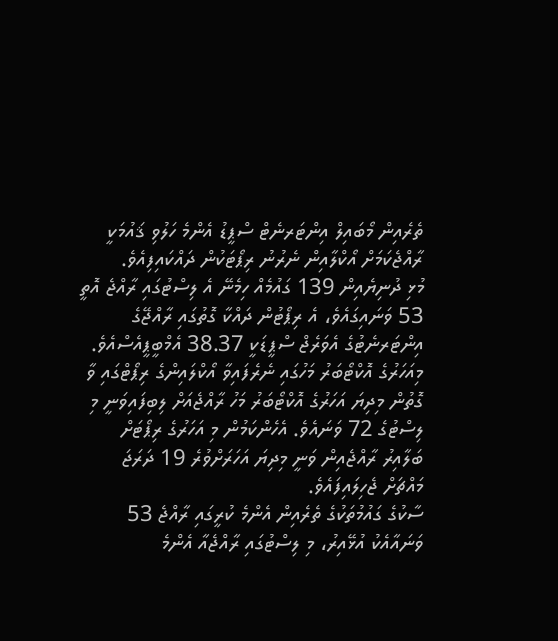ތެރެއިން މޯބައިލް އިންޓަރނެޓް ސްޕީޑު އެންމެ ހަލުވި ޤައުމަކީ ރާއްޖެކަމަށް އޯކްލާއިން ނެރުނު ރިޕޯޓަކުން ދައްކައިފިއެވެ.
މުޅި ދުނިޔެއިން 139 ގައުމެއް ހިމެނޭ އެ ލިސްޓުގައި ރާއްޖެ އޮތީ 53 ވަނައިގައެވެ، އެ ރިޕޯޓުން ދައްކާ ގޮތުގައި ރާއްޖޭގެ އިންޓަރނެޓުގެ އެވަރެޖް ސްޕީޑަކީ 38.37 އެމްބީޕީއެސްއެވެ.
މިއަހަރުގެ އޮކްޓޯބަރު މަހުގައި ނެރެފައިވާ އޯކްލައިންގެ ރިޕޯޓްގައި ވާ ގޮތުން މިދިޔަ އަހަރުގެ އޮކްޓޯބަރު މަހު ރާއްޖެއަށް ލިބިފައިވަނީ މި ލިސްޓުގެ 72 ވަނައެވެ. އެހެންކަމުން މި އަހަރުގެ ރިޕޯޓަށް ބަލާއިރު ރާއްޖެއިން ވަނީ މިދިޔަ އަހަރަށްވުރެ 19 ދަރަޖަ މައްޗަށް ޖެހިލައިފައެވެ.
ސާކުގެ ގައުމުތަކުގެ ތެރެއިން އެންމެ ކުރީގައި ރާއްޖެ 53 ވަނައާއެކު އުޅޭއިރު، މި ލިސްޓުގައި ރާއްޖެއާ އެންމެ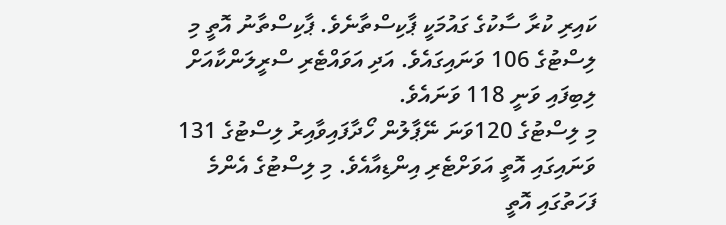ކައިރި ކުރާ ސާކުގެ ގައުމަކީ ޕާކިސްތާނެވެ. ޕާކިސްތާނު އޮތީ މި ލިސްޓުގެ 106 ވަނައިގައެވެ. އަދި އަވައްޓެރި ސްރީލަންކާއަށް ލިބިފައި ވަނީ 118 ވަނައެވެ.
މި ލިސްޓުގެ 120ވަނަ ނޭޕާލުން ހޯދާފައިވާއިރު ލިސްޓުގެ 131 ވަނައިގައި އޮތީ އަވަށްޓެރި އިންޑިއާއެވެ. މި ލިސްޓުގެ އެންމެ ފަހަތުގައި އޮތީ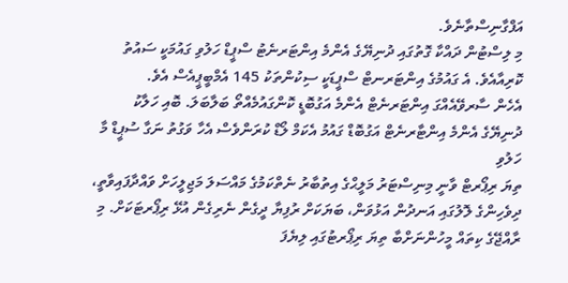އަފްގާނިސްތާނެވެ.
މި ލިސްޓުން ދައްކާ ގޮތުގައި ދުނިޔޭގެ އެންމެ އިންޓަރނެޓު ސްޕީޑް ހަލުވި ގައުމަކީ ސައުތު ކޮރިއާއެވެ. އެ ގައުމުގެ އިންޓަރނޓް ސްޕީޑަކީ ސިކުންތަކު 145 އެމްބީޕީއެސް އެވެ.
އެހެން ސާރވޭއެއްގަ އިންޓަރނެޓް އެންމެ އަގުބޮޑީ ކޮންގައުމެއްތޯ ބަލާބަލަ. ބޮއި ހަލާކު
ދުނިޔޭގެ އެންމެ އިންޓާރނެޓް އަގުބޮޑް ގައުމު އެކަމް ލޯޑް ކުރަންވެސް އެހާ ވަގުތު ނަގާ ސުޕީޑް މާ ހަލުވި
ތިޔަ ރިޕޯރޓް ވާނީ މިނިސްޓަރު މަލީޙްގެ އިތުބާރު ނެތްކަމުގެ މައްސަލަ މަޖިލީހަށް ވައްދާފައިވާތީ، ދިވެހިންގެ ލޮލުގައި އަނދުން އަޅުވަން، ބަޔަކަށް ރުފިޔާ ދީގެން ނެރިގެން އުޅޭ ރިޕޯރޓަކަށް. މި ރާއްޖޭގެ ކިތައް މީހުންނަށްބާ ތިޔަ ރިޕޯރޓުގައި ލިޔެފަ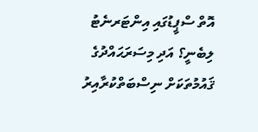އޮތް ސްޕީޑުގައި އިންޓަރނެޓު ލިބެނީ؟ އަދި މިސަރަޙައްދުގެ ޤައުމުތަކަށް ނިސްބަތްކުރާއިރު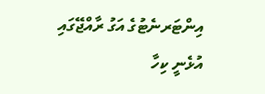އިންޓަރނެޓުގެ އަގު ރާއްޖޭގައި އުޅެނީ ކިހާ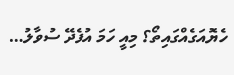ހެޔޮއަގެއްގައިތޯ؟ މިއީ ހަމަ އުފެދޭ ސުވާލު…